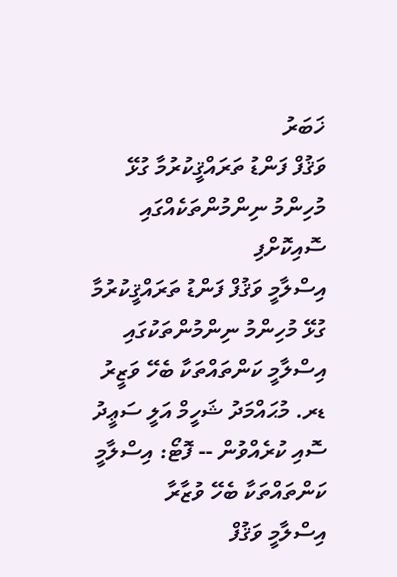ޚަބަރު
ވަޤުފް ފަންޑު ތަރައްޤީކުރުމާ ގުޅޭ މުހިންމު ނިންމުންތަކެއްގައި ސޮއިކޮށްފި
އިސްލާމީ ވަޤުފް ފަންޑު ތަރައްޤީކުރުމާ ގުޅޭ މުހިންމު ނިންމުންތަކުގައި އިސްލާމީ ކަންތައްތަކާ ބެހޭ ވަޒީރު ޑރ. މުޙައްމަދު ޝަހީމް އަލީ ސަޢީދު ސޮއި ކުރެއްވުން -- ފޮޓޯ: އިސްލާމީ ކަންތައްތަކާ ބެހޭ ވުޒާރާ
އިސްލާމީ ވަޤުފް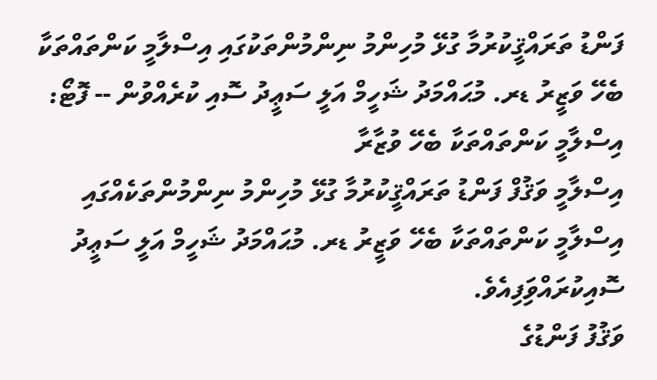ފަންޑު ތަރައްޤީކުރުމާ ގުޅޭ މުހިންމު ނިންމުންތަކުގައި އިސްލާމީ ކަންތައްތަކާ ބެހޭ ވަޒީރު ޑރ. މުޙައްމަދު ޝަހީމް އަލީ ސަޢީދު ސޮއި ކުރެއްވުން -- ފޮޓޯ: އިސްލާމީ ކަންތައްތަކާ ބެހޭ ވުޒާރާ
އިސްލާމީ ވަޤުފް ފަންޑު ތަރައްޤީކުރުމާ ގުޅޭ މުހިންމު ނިންމުންތަކެއްގައި އިސްލާމީ ކަންތައްތަކާ ބެހޭ ވަޒީރު ޑރ. މުޙައްމަދު ޝަހީމް އަލީ ސަޢީދު ސޮއިކުރައްވަިފިއެވެ.
ވަޤުފު ފަންޑުގެ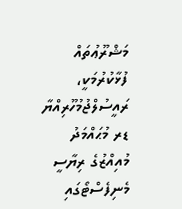މަޝްރޫޢުތައް ފުޅާކުރުމަކީ، ރައީސުލްޖުމުހޫރިއްޔާ ޑރ މުޙައްމަދު މުއިއްޒުގެ ރިޔާސީ މެނިފެސްޓޯގައި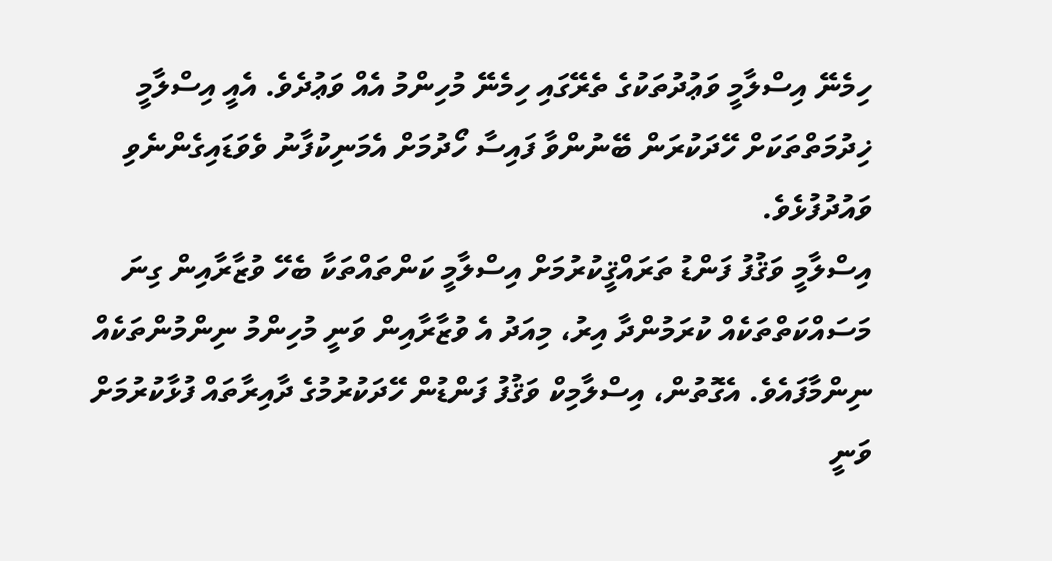ހިމެނޭ އިސްލާމީ ވަޢުދުތަކުގެ ތެރޭގައި ހިމެނޭ މުހިންމު އެއް ވަޢުދެވެ. އެއީ އިސްލާމީ ޚިދުމަތްތަކަށް ހޭދަކުރަން ބޭނުންވާ ފައިސާ ހޯދުމަށް އެމަނިކުފާނު ވެވަޑައިގެންނެވި ވައުދުފުޅެވެ.
އިސްލާމީ ވަޤުފު ފަންޑު ތަރައްޤީކުރުމަށް އިސްލާމީ ކަންތައްތަކާ ބެހޭ ވުޒާރާއިން ގިނަ މަސައްކަތްތަކެއް ކުރަމުންދާ އިރު، މިއަދު އެ ވުޒާރާއިން ވަނީ މުހިންމު ނިންމުންތަކެއް ނިންމާފައެވެ. އެގޮތުން، އިސްލާމިކް ވަޤުފު ފަންޑުން ހޭދަކުރުމުގެ ދާއިރާތައް ފުޅާކުރުމަށް ވަނީ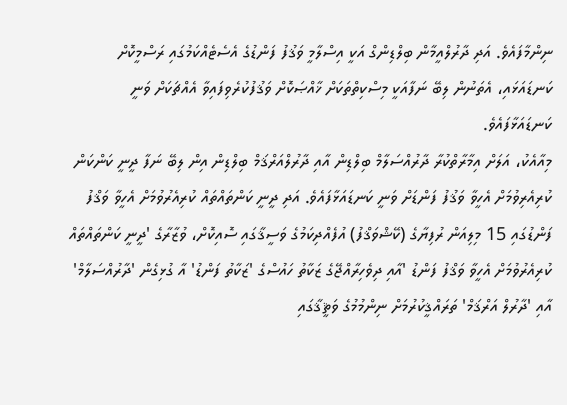ނިންމާފައެވެ. އަދި ދާރުލްއީމާން ބިލްޑިންގް އަކީ އިސްލާމީ ވަޤުފު ފަންޑުގެ އެސެޓެއްކަމުގައި ރަސްމީކޮށް ކަނޑައަޅައި، އެތަނުން ލިބޭ ނަފާއަކީ މިސްކިތްތަކަށް ޚާއްޞަކޮށް ވަޤުފުކުރެވިފައިވާ އެއްޗަކަށް ވަނީ ކަނޑައަޅާފައެވެ.
މިއާއެކު، އަލަށް އިމާރާތްކުރާ ދާރުއްސަލާމް ބިލްޑިން އާއި ދާރުލްއަރްޤަމް ބިލްޑިން އިން ލިބޭ ނަފާ ދީނީ ކަންކަން ކުރިއެރިވުމަށް އެހީވާ ވަޤުފު ފަންޑަށް ވަނީ ކަނޑައަޅާފައެވެ. އަދި ދީނީ ކަންތައްތައް ކުރިއެރުވުމަށް އެހީވާ ވަޤްފު ފަންޑުގައި 15 މިލިއަން ރުފިޔާގެ (ކޭޝްވަޤްފު) އުފެއްދިކަމުގެ ވަސީޤާގައި ސޮއިކޮށް، ވުޒާރާގެ 'ދީނީ ކަންތައްތައް ކުރިއެރުވުމަށް އެހީވާ ވަޤްފު ފަންޑު 'އާއި ދިވެހިރާއްޖޭގެ ޒަކާތު ހައުސްގެ 'ޒަކާތު ފަންޑު' އާ ގުޅިގެން 'ދާރުއްސަލާމް' އާއި 'ދާރުލް އަރްޤަމް' ތަރައްޤީކުރުމަށް ނިންމުމުގެ ވަޘީޤާގައި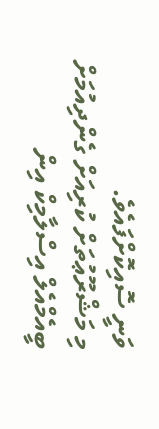ވަނީ ސޮއިކޮށްފައެވެ.
މި މަޝްރޫޢުތަށް ކުރިއަށް ގެންދިއުމަށް ބީއެމްއެލް އިސްލާމިކް އިން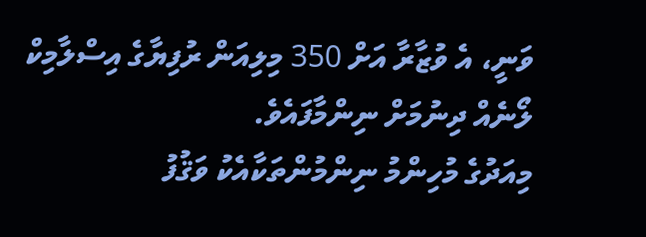ވަނީ، އެ ވުޒާރާ އަށް 350 މިލިއަން ރުފިޔާގެ އިސްލާމިކް ލޯނެއް ދިނުމަށް ނިންމާފައެވެ.
މިއަދުގެ މުހިންމު ނިންމުންތަކާއެކު ވަޤުފު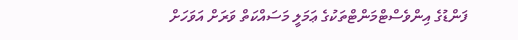ފަންޑުގެ އިންވެސްޓްމަންޓްތަކުގެ ޢަމަލީ މަސައްކަތް ވަރަށް އަވަހަށް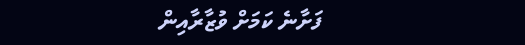ފަށާނެ ކަމަށް ވުޒާރާއިން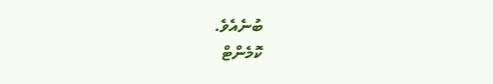ބުނެއެވެ.
ކޮމެންޓް